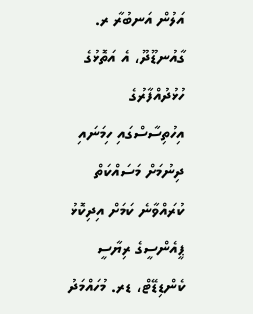އަލުން އަނބުރާ ރ. ގާއުނޑޫދޫ، އެ އަތޮޅުގެ ހުޅުދުއްފާރުގެ އިހުތިސާސްގައި ހިމަނައި ދިނުމަށް މަސައްކަތް ކުރައްވާނެ ކަމަށް އިދިކޮޅު ޕީއެންސީގެ ރިޔާސީ ކެންޑިޑޭޓް، ޑރ. މުހައްމަދު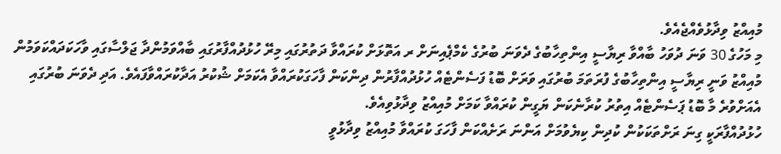މުއިއްޒު ވިދާޅުވެއްޖެއެވެ.
މި މަހުގެ 30 ވަނަ ދުވަހު ބާއްވާ ރިޔާސީ އިންތިހާބުގެ ދެވަނަ ބުރުގެ ކެމްޕެއިނަށް ރ އަތޮޅަށް ކުރައްވާ ދަތުރުގައި މިރޭ ހުޅުދުއްފާރުގައި ބާއްވަމުންދާ ޖަލްސާގައި ވާހަކަދައްކަވަމުން މުއިއްޒު ވަނީ ރިޔާސީ އިންތިހާބުގެ ފުރަތަމަ ބުރުގައި ވަރަށް ބޮޑު ފަސެންޓެއް ހުޅުދުއްފާރުން ދިންކަން ފާހަގަކުރައްވާ އެކަމަށް ޝުކުރު އަދާކުރައްވާފައެވެ. އަދި ދެވަނަ ބުރުގައި އެއަށްވުރެ މާ ބޮޑު ޕަސެންޓެއް އިތުރު ކުރާނެކަން ޔަގީން ކުރައްވާ ކަމަށް މުއިއްޒު ވިދާޅުވިއެވެ.
ހުޅުދުއްފާރަކީ ގިނަ ރަށްތަކަކުން ކުދިން ކިޔެވުމަށް އަންނަ ރަށެއްކަން ފާހަގަ ކުރައްވާ މުއިއްޒު ވިދާޅުވީ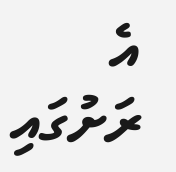އެ ރަށުގައި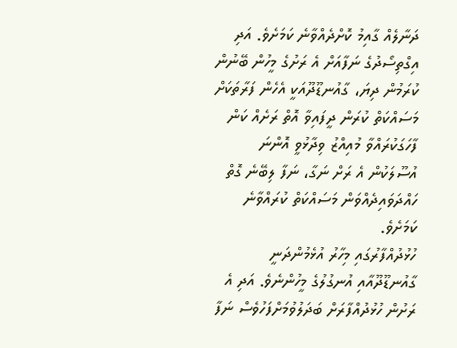ދަނާލެއް ގާއިމު ކޮށްދެއްވާނެ ކަމަށެވެ. އަދި އިގްތިސޯދުގެ ނަފާއަށް އެ ރަށުގެ މީހުން ބޭނުން ކުރަމުން ދިޔަ، ގާއުނޑޫދޫއަކީ އެހެން ފަރާތަކަށް މަސައްކަތް ކުރަން ދީފައިވާ އޮތް ރަށެއް ކަން ފާހަގަކުރައްވާ މުއިއްޒު ވިދާޅުވީ އޮންނަ އުސޫލަކުން އެ ރަށް ނަގާ، ނަފާ ލިބޭނެ ގޮތް ހައްދަވައިދެއްވަން މަސައްކަތް ކުރައްވާނެ ކަމަށެވެ.
ހުޅުދުއްފާރުގައި މިހާރު އުޅެމުންދަނީ ގާއުނޑޫދޫއާއި އުނގުލުގެ މީހުންނެވެ. އަދި އެ ރަށުން ހުޅުދުއްފާރަށް ބަދަލުވުމަށްފަހުވެސް ނަފާ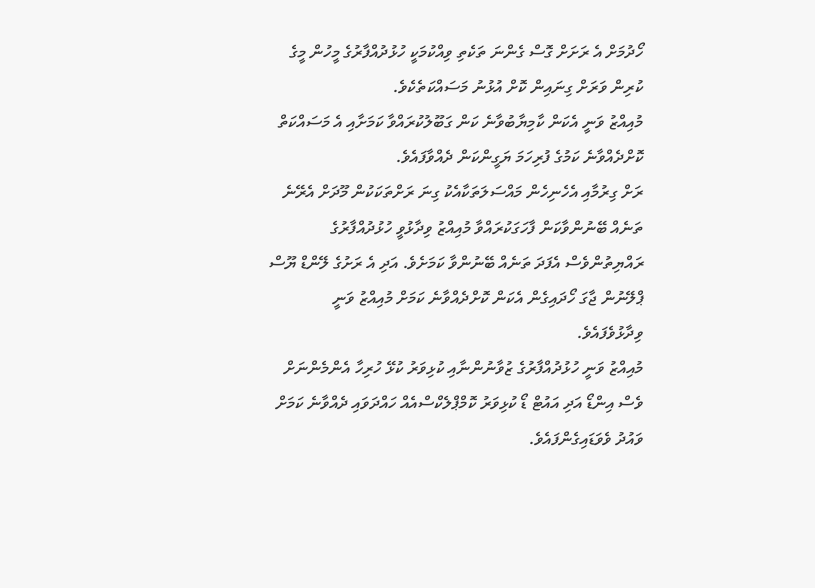ހޯދުމަށް އެ ރަށަށް ގޮސް ގެންނަ ތަކެތި ވިއްކުމަކީ ހުޅުދުއްފާރުގެ މީހުން މީގެ ކުރިން ވަރަށް ގިނައިން ކޮށް އުޅުނު މަސައްކަތެކެވެ.
މުއިއްޒު ވަނީ އެކަން ކާމިޔާބުވާނެ ކަން ގަބޫލުކުރައްވާ ކަމަށާއި އެ މަސައްކަތް ކޮށްދެއްވާނެ ކަމުގެ ފުރިހަމަ ޔަގީންކަން ދެއްވާފައެވެ.
ރަށް ގިރުމާއި އެހެނިހެން މައްސަލަތަކާއެކު ގިނަ ރަށްތަކަކުން މޫދަށް އެރޭނެ ތަނެއް ބޭނުންވާކަން ފާހަގަކުރައްވާ މުއިއްޒު ވިދާޅުވީ ހުޅުދުއްފާރުގެ ރައްޔިތުންވެސް އެފަދަ ތަނެއް ބޭނުންވާ ކަމަށެވެ. އަދި އެ ރަށުގެ ލޭންޑް ޔޫސް ޕްލޭނުން ޖާގަ ހޯދައިގެން އެކަން ކޮށްދެއްވާނެ ކަމަށް މުއިއްޒު ވަނީ ވިދާޅުވެފައެވެ.
މުއިއްޒު ވަނީ ހުޅުދުއްފާރުގެ ޒުވާނުންނާއި ކުޅިވަރު ކުޅޭ ހުރިހާ އެންމެންނަށް ވެސް އިންޑޯ އަދި އައުޓް ޑޯ ކުޅިވަރު ކޮމްޕްލެކްސްއެއް ހައްދަވައި ދެއްވާނެ ކަމަށް ވައުދު ވެވަޑައިގެންފައެވެ.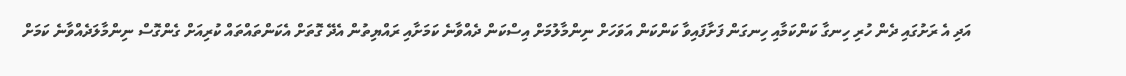އަދި އެ ރަށުގައި ދެން ހުރި ހިނގާ ކަންކަމާއި ހިނގަން ފަށާފައިވާ ކަންކަން އަވަހަށް ނިންމާލުމަށް އިސްކަން ދެއްވާނެ ކަމަށާއި ރައްޔިތުން އެދޭ ގޮތަށް އެކަންތައްތައް ކުރިއަށް ގެންގޮސް ނިންމާލަދެއްވާނެ ކަމަށް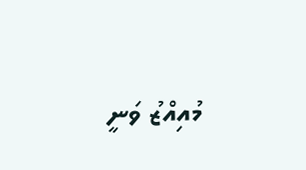މުއިއްޒު ވަނީ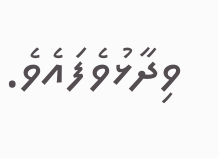ވިދާޅުވެފައެވެ.